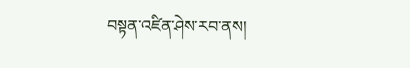བསྟན་འཛིན་ཤེས་རབ་ནས།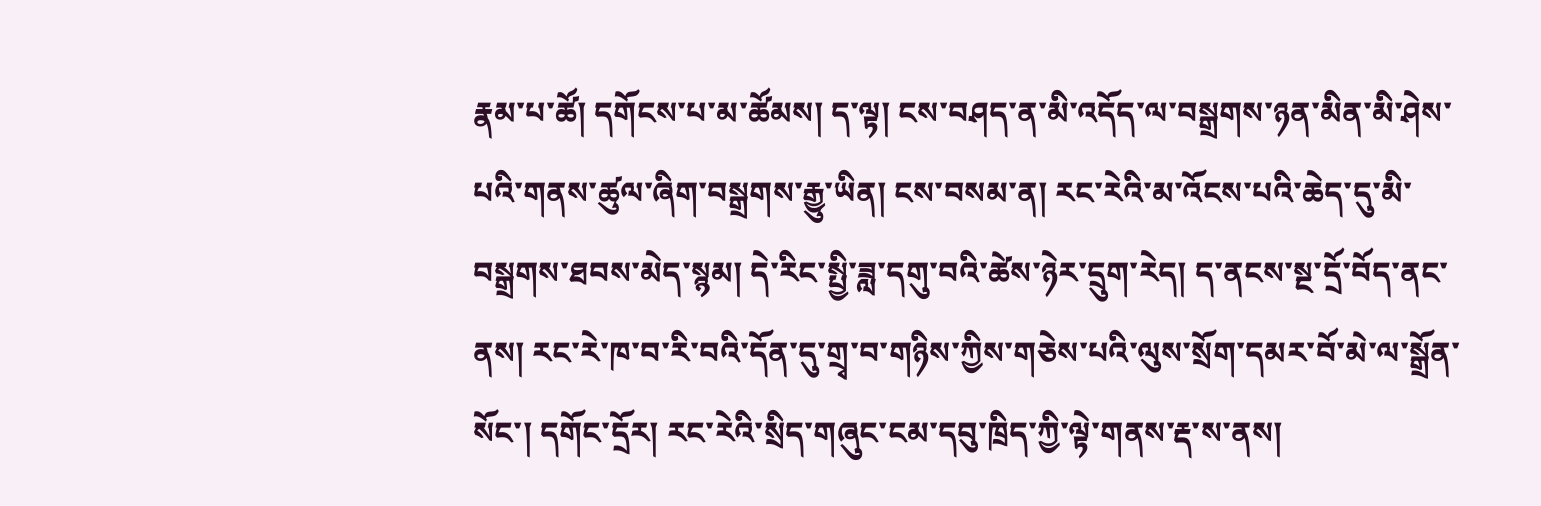རྣམ་པ་ཚོ། དགོངས་པ་མ་ཚོམས། ད་ལྟ། ངས་བཤད་ན་མི་འདོད་ལ་བསྒྲགས་ཉན་མིན་མི་ཤེས་པའི་གནས་ཚུལ་ཞིག་བསྒྲགས་རྒྱུ་ཡིན། ངས་བསམ་ན། རང་རེའི་མ་འོངས་པའི་ཆེད་དུ་མི་བསྒྲགས་ཐབས་མེད་སྙམ། དེ་རིང་སྤྱི་ཟླ་དགུ་བའི་ཚེས་ཉེར་དྲུག་རེད། ད་ནངས་སྔ་དྲོ་བོད་ནང་ནས། རང་རེ་ཁ་བ་རི་བའི་དོན་དུ་གྲྭ་བ་གཉིས་ཀྱིས་གཅེས་པའི་ལུས་སྲོག་དམར་བོ་མེ་ལ་སྒྲོན་སོང་། དགོང་དྲོར། རང་རེའི་སྲིད་གཞུང་ངམ་དབུ་ཁྲིད་ཀྱི་ལྟེ་གནས་རྡ་ས་ནས།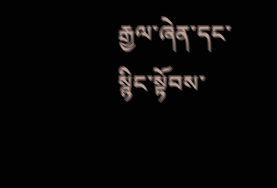རྒྱལ་ཞེན་དང་སྙིང་སྟོབས་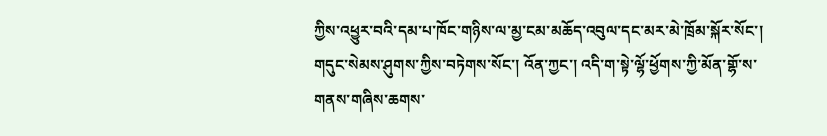ཀྱིས་འཕྱུར་བའི་དམ་པ་ཁོང་གཉིས་ལ་མྱ་ངམ་མཆོད་འབུལ་དང་མར་མེ་ཁྲོམ་སྐོར་སོང་། གདུང་སེམས་ཤུགས་ཀྱིས་བཏེགས་སོང་། འོན་ཀྱང་། འདི་ག་སྟེ་ལྷོ་ཕྱོགས་ཀྱི་མོན་གྷོ་ས་གནས་གཞིས་ཆགས་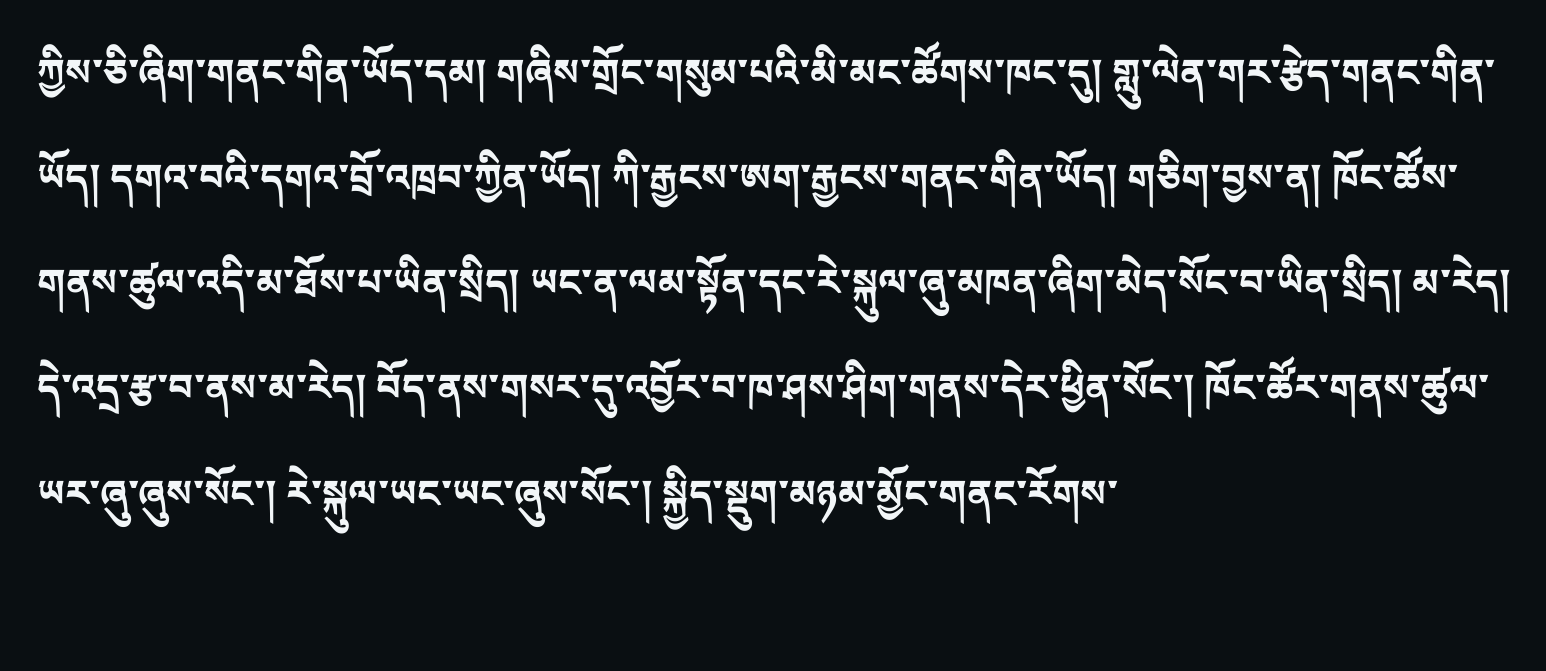ཀྱིས་ཅི་ཞིག་གནང་གིན་ཡོད་དམ། གཞིས་གྲོང་གསུམ་པའི་མི་མང་ཚོགས་ཁང་དུ། གླུ་ལེན་གར་རྩེད་གནང་གིན་ཡོད། དགའ་བའི་དགའ་བྲོ་འཁྲབ་ཀྱིན་ཡོད། ཀི་རྒྱངས་ཨག་རྒྱངས་གནང་གིན་ཡོད། གཅིག་བྱས་ན། ཁོང་ཚོས་གནས་ཚུལ་འདི་མ་ཐོས་པ་ཡིན་སྲིད། ཡང་ན་ལམ་སྟོན་དང་རེ་སྐུལ་ཞུ་མཁན་ཞིག་མེད་སོང་བ་ཡིན་སྲིད། མ་རེད། དེ་འདྲ་རྩ་བ་ནས་མ་རེད། བོད་ནས་གསར་དུ་འབྱོར་བ་ཁ་ཤས་ཤིག་གནས་དེར་ཕྱིན་སོང་། ཁོང་ཚོར་གནས་ཚུལ་ཡར་ཞུ་ཞུས་སོང་། རེ་སྐུལ་ཡང་ཡང་ཞུས་སོང་། སྐྱིད་སྡུག་མཉམ་མྱོང་གནང་རོགས་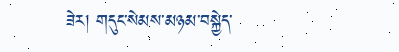ཟེར། གདུང་སེམས་མཉམ་བསྐྱེད་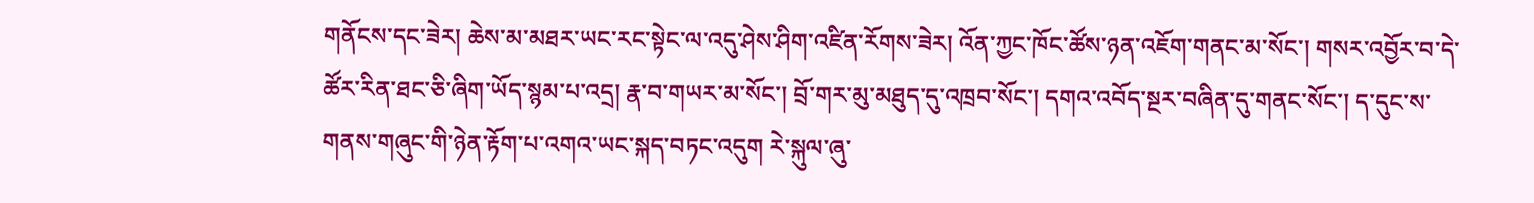གནོངས་དང་ཟེར། ཆེས་མ་མཐར་ཡང་རང་སྟེང་ལ་འདུ་ཤེས་ཤིག་འཛིན་རོགས་ཟེར། འོན་ཀྱང་ཁོང་ཚོས་ཉན་འཇོག་གནང་མ་སོང་། གསར་འབྱོར་བ་དེ་ཚོར་རིན་ཐང་ཅི་ཞིག་ཡོད་སྙམ་པ་འདྲ། རྣ་བ་གཡར་མ་སོང་། བྲོ་གར་མུ་མཐུད་དུ་འཁྲབ་སོང་། དགའ་འབོད་སྔར་བཞིན་དུ་གནང་སོང་། ད་དུང་ས་གནས་གཞུང་གི་ཉེན་རྟོག་པ་འགའ་ཡང་སྐད་བཏང་འདུག རེ་སྐུལ་ཞུ་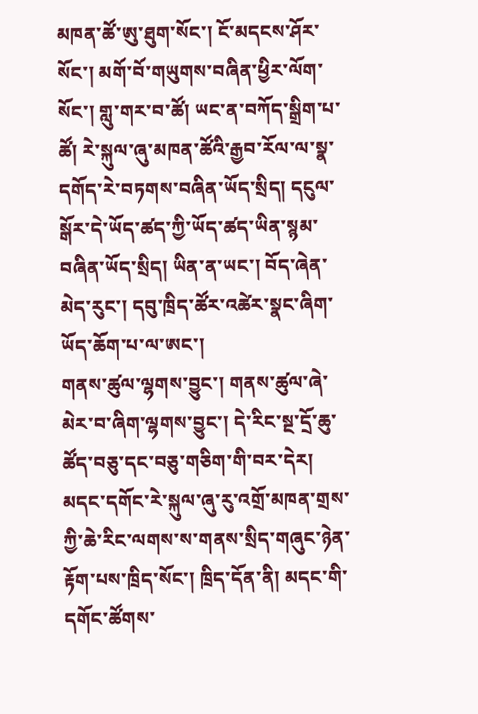མཁན་ཚོ་ཨུ་ཐུག་སོང་། ངོ་མདངས་ཤོར་སོང་། མགོ་བོ་གཡུགས་བཞིན་ཕྱིར་ལོག་སོང་། གླུ་གར་བ་ཚོ། ཡང་ན་བཀོད་སྒྲིག་པ་ཚོ། རེ་སྐུལ་ཞུ་མཁན་ཚོའི་རྒྱབ་རོལ་ལ་སྣ་དགོད་རེ་བཏགས་བཞིན་ཡོད་སྲིད། དངུལ་སྒོར་དེ་ཡོད་ཚད་ཀྱི་ཡོད་ཚད་ཡིན་སྙམ་བཞིན་ཡོད་སྲིད། ཡིན་ན་ཡང་། བོད་ཞེན་མེད་རུང་། དབུ་ཁྲིད་ཚོར་འཚེར་སྣང་ཞིག་ཡོད་ཆོག་པ་ལ་ཨང་།
གནས་ཚུལ་ལྷགས་བྱུང་། གནས་ཚུལ་ཞེ་མེར་བ་ཞིག་ལྷགས་བྱུང་། དེ་རིང་སྔ་དྲོ་ཆུ་ཚོད་བཅུ་དང་བཅུ་གཅིག་གི་བར་དེར། མདང་དགོང་རེ་སྐུལ་ཞུ་རུ་འགྲོ་མཁན་གྲས་ཀྱི་ཆེ་རིང་ལགས་ས་གནས་སྲིད་གཞུང་ཉེན་རྟོག་པས་ཁྲིད་སོང་། ཁྲིད་དོན་ནི། མདང་གི་དགོང་ཚོགས་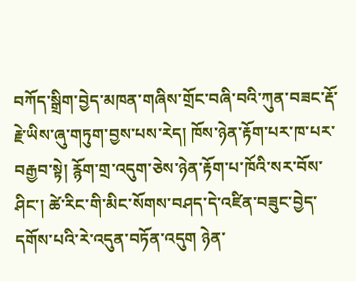བཀོད་སྒྲིག་བྱེད་མཁན་གཞིས་གྲོང་བཞི་བའི་ཀུན་བཟང་རྡོ་རྗེ་ཡིས་ཞུ་གཏུག་བྱས་པས་རེད། ཁོས་ཉེན་རྟོག་པར་ཁ་པར་བརྒྱབ་སྟེ། རྙོག་གྲ་འདུག་ཅེས་ཉེན་རྟོག་པ་ཁོའི་སར་བོས་ཤིང་། ཚེ་རིང་གི་མིང་སོགས་བཤད་དེ་འཛིན་བཟུང་བྱེད་དགོས་པའི་རེ་འདུན་བཏོན་འདུག ཉེན་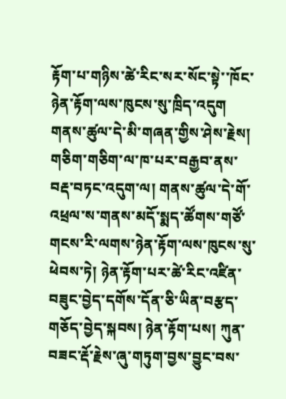རྟོག་པ་གཉིས་ཚེ་རིང་སར་སོང་སྟེ་་ཁོང་ཉེན་རྟོག་ལས་ཁུངས་སུ་ཁྲིད་འདུག གནས་ཚུལ་དེ་མི་གཞན་གྱིས་ཤེས་རྗེས། གཅིག་གཅིག་ལ་ཁ་པར་བརྒྱབ་ནས་བརྡ་བཏང་འདུག་ལ། གནས་ཚུལ་དེ་གོ་འཕྲལ་ས་གནས་མདོ་སྨད་ཚོགས་གཙོ་གངས་རི་ལགས་ཉེན་རྟོག་ལས་ཁུངས་སུ་ཕེབས་ཏེ། ཉེན་རྟོག་པར་ཚེ་རིང་འཛིན་བཟུང་བྱེད་དགོས་དོན་ཅི་ཡིན་བརྩད་གཅོད་བྱེད་སྐབས། ཉེན་རྟོག་པས། ཀུན་བཟང་རྡོ་རྗེས་ཞུ་གཏུག་བྱས་བྱུང་བས་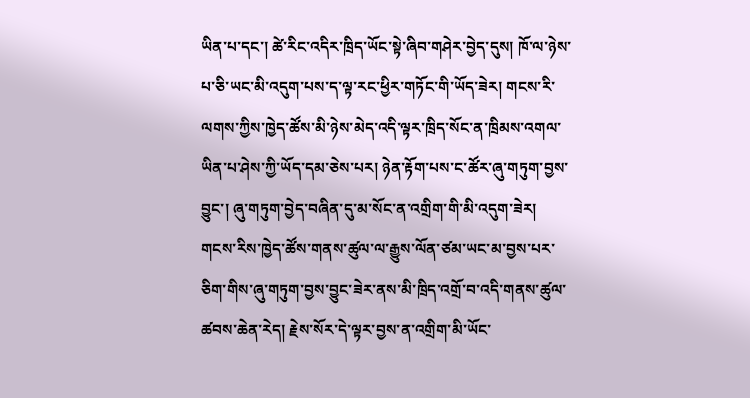ཡིན་པ་དང་། ཚེ་རིང་འདིར་ཁྲིད་ཡོང་སྟེ་ཞིབ་གཤེར་བྱེད་དུས། ཁོ་ལ་ཉེས་པ་ཅི་ཡང་མི་འདུག་པས་ད་ལྟ་རང་ཕྱིར་གཏོང་གི་ཡོད་ཟེར། གངས་རི་ལགས་ཀྱིས་ཁྱེད་ཚོས་མི་ཉེས་མེད་འདི་ལྟར་ཁྲིད་སོང་ན་ཁྲིམས་འགལ་ཡིན་པ་ཤེས་ཀྱི་ཡོད་དམ་ཅེས་པར། ཉེན་རྟོག་པས་ང་ཚོར་ཞུ་གཏུག་བྱས་བྱུང་། ཞུ་གཏུག་བྱེད་བཞིན་དུ་མ་སོང་ན་འགྲིག་གི་མི་འདུག་ཟེར། གངས་རིས་ཁྱེད་ཚོས་གནས་ཚུལ་ལ་རྒྱུས་ལོན་ཙམ་ཡང་མ་བྱས་པར་ཅིག་གིས་ཞུ་གཏུག་བྱས་བྱུང་ཟེར་ནས་མི་ཁྲིད་འགྲོ་བ་འདི་གནས་ཚུལ་ཚབས་ཆེན་རེད། རྗེས་སོར་དེ་ལྟར་བྱས་ན་འགྲིག་མི་ཡོང་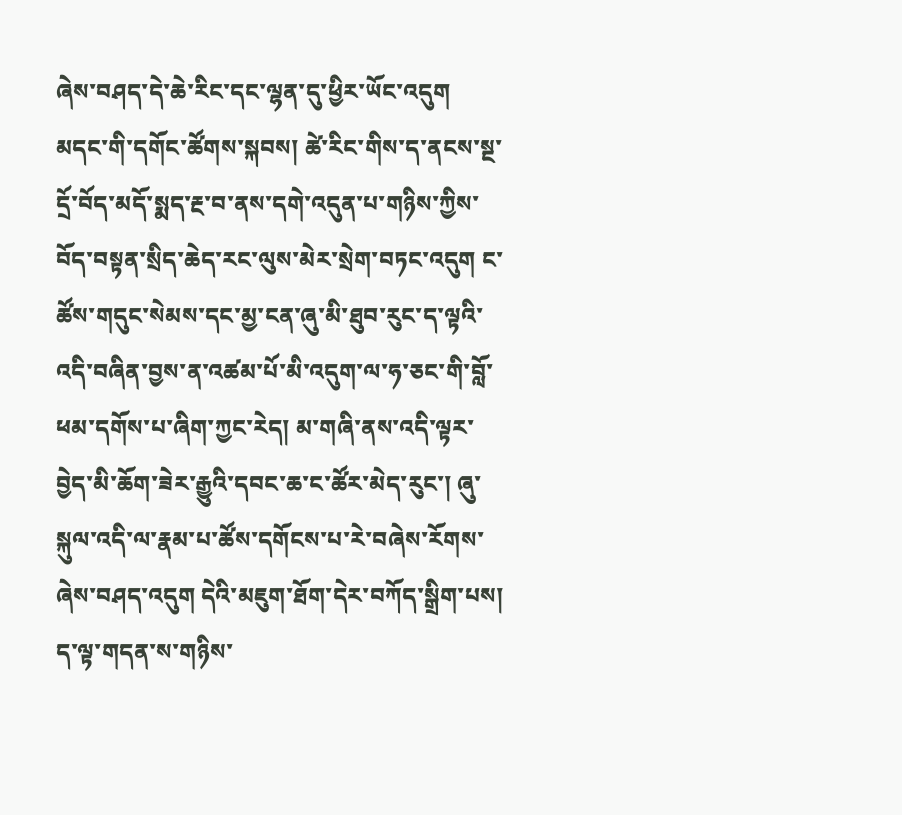ཞེས་བཤད་དེ་ཆེ་རིང་དང་ལྷན་དུ་ཕྱིར་ཡོང་འདུག མདང་གི་དགོང་ཚོགས་སྐབས། ཚེ་རིང་གིས་ད་ནངས་སྔ་དྲོ་བོད་མདོ་སྨད་རྔ་བ་ནས་དགེ་འདུན་པ་གཉིས་ཀྱིས་བོད་བསྟན་སྲིད་ཆེད་རང་ལུས་མེར་སྲེག་བཏང་འདུག ང་ཚོས་གདུང་སེམས་དང་མྱ་ངན་ཞུ་མི་ཐུབ་རུང་ད་ལྟའི་འདི་བཞིན་བྱས་ན་འཚམ་པོ་མི་འདུག་ལ་ཧ་ཅང་གི་བློ་ཕམ་དགོས་པ་ཞིག་ཀྱང་རེད། མ་གཞི་ནས་འདི་ལྟར་བྱེད་མི་ཆོག་ཟེར་རྒྱུའི་དབང་ཆ་ང་ཚོར་མེད་རུང་། ཞུ་སྐུལ་འདི་ལ་རྣམ་པ་ཚོས་དགོངས་པ་རེ་བཞེས་རོགས་ཞེས་བཤད་འདུག དེའི་མཇུག་ཐོག་དེར་བཀོད་སྒྲིག་པས། ད་ལྟ་གདན་ས་གཉིས་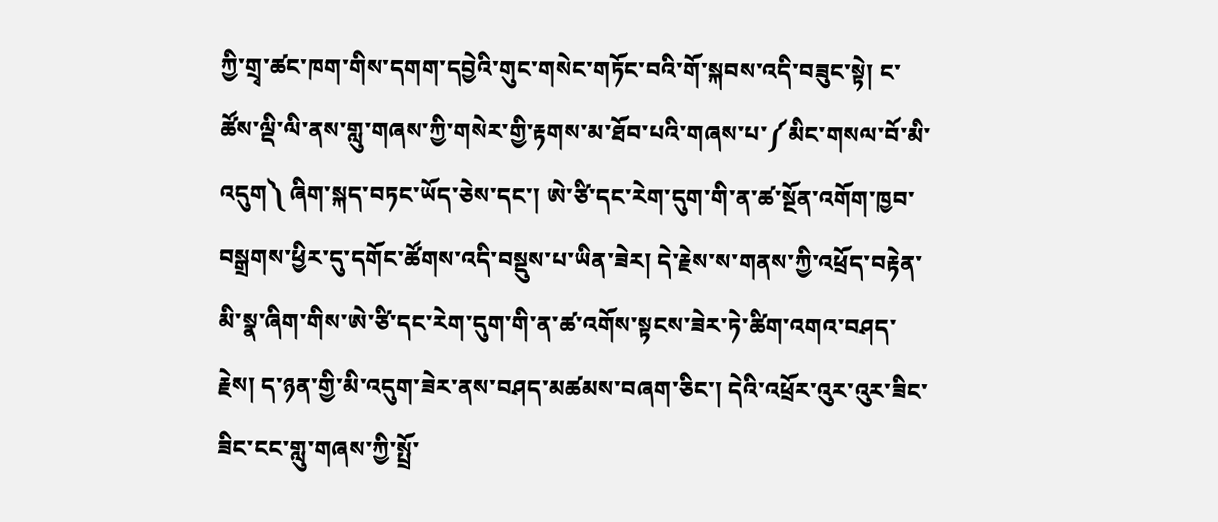ཀྱི་གྲྭ་ཚང་ཁག་གིས་དགག་དབྱེའི་གུང་གསེང་གཏོང་བའི་གོ་སྐབས་འདི་བཟུང་སྟེ། ང་ཚོས་ལྡི་ལི་ནས་གླུ་གཞས་ཀྱི་གསེར་གྱི་རྟགས་མ་ཐོབ་པའི་གཞས་པ་༼མིང་གསལ་བོ་མི་འདུག༽ ཞིག་སྐད་བཏང་ཡོད་ཅེས་དང་། ཨེ་ཙི་དང་རེག་དུག་གི་ན་ཚ་སྔོན་འགོག་ཁྱབ་བསྒྲགས་ཕྱིར་དུ་དགོང་ཚོགས་འདི་བསྡུས་པ་ཡིན་ཟེར། དེ་རྗེས་ས་གནས་ཀྱི་འཕྲོད་བརྟེན་མི་སྣ་ཞིག་གིས་ཨེ་ཙི་དང་རེག་དུག་གི་ན་ཚ་འགོས་སྟངས་ཟེར་ཏེ་ཚིག་འགའ་བཤད་རྗེས། ད་ཉན་གྱི་མི་འདུག་ཟེར་ནས་བཤད་མཚམས་བཞག་ཅིང་། དེའི་འཕྲོར་འུར་འུར་ཟིང་ཟིང་ངང་གླུ་གཞས་ཀྱི་སྤྲོ་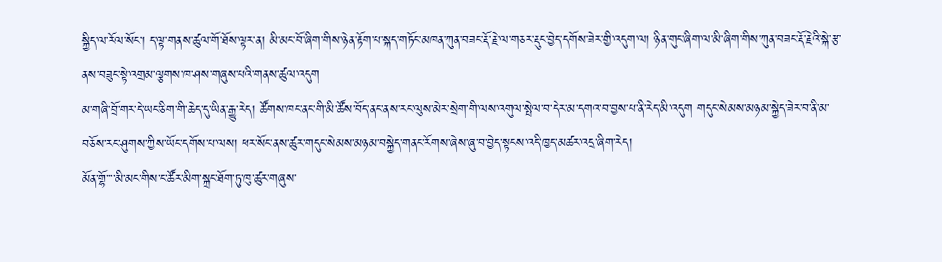སྐྱིད་ལ་རོལ་སོང་། ད་ལྟ་གནས་ཚུལ་གོ་ཐོས་ལྟར་ན། མི་མང་བོ་ཞིག་གིས་ཉེན་རྟོག་པ་སྐད་གཏོང་མཁན་ཀུན་བཟང་རྡོ་རྗེ་ལ་གཅར་རྡུང་བྱེད་དགོས་ཟེར་གྱི་འདུག་ལ། ཉིན་གུང་ཞིག་ལ་མི་ཞིག་གིས་ཀུན་བཟང་རྡོ་རྗེའི་སྐེ་རྩ་ནས་བཟུང་སྟེ་འགྲམ་ལྕགས་ཁ་ཤས་གཞུས་པའི་གནས་ཚུལ་འདུག
མ་གཞི་བྲོ་གར་དེ་ཡང་ཅིག་གི་ཆེད་དུ་ཡིན་རྒྱུ་རེད། ཚོགས་ཁང་ནང་གི་མི་ཚོས་བོད་ནང་ནས་རང་ལུས་མེར་སྲེག་གི་ལས་འགུལ་སྤེལ་བ་དེར་མ་དགའ་བ་བྱས་པ་ནི་རེད་མི་འདུག གདུང་སེམས་མཉམ་སྐྱེད་ཟེར་བ་ནི་མ་བཅོས་རང་ཤུགས་ཀྱིས་ཡོང་དགོས་པ་ལས། ཕར་སོང་ནས་ཚུར་གདུང་སེམས་མཉམ་བསྐྱེད་གནང་རོགས་ཞེས་ཞུ་བ་བྱེད་སྟངས་འདི་ཁྱད་མཚར་འདྲ་ཞིག་རེད།
མོན་གྷོ་་་་མི་མང་གིས་ང་ཚོར་མིག་སྐྲང་ཐོག་ཏུ་ཁུ་ཚུར་གཞུས་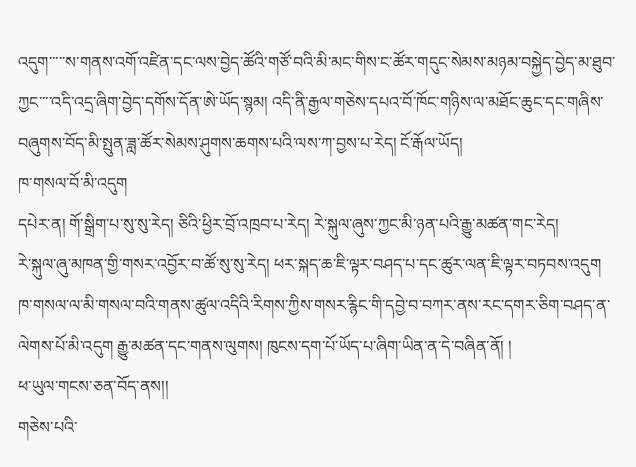འདུག་་་་་ས་གནས་འགོ་འཛིན་དང་ལས་བྱེད་ཚོའི་གཙོ་བའི་མི་མང་གིས་ང་ཚོར་གདུང་སེམས་མཉམ་བསྐྱེད་བྱེད་མ་ཐུབ་ཀྱང་་་་འདི་འདྲ་ཞིག་བྱེད་དགོས་དོན་ཨེ་ཡོད་སྙམ། འདི་ནི་རྒྱལ་གཅེས་དཔའ་བོ་ཁོང་གཉིས་ལ་མཐོང་ཆུང་དང་གཞིས་བཞུགས་བོད་མི་སྤུན་ཟླ་ཚོར་སེམས་ཤུགས་ཆགས་པའི་ལས་ཀ་བྱས་པ་རེད། ངོ་རྒོལ་ཡོད།
ཁ་གསལ་བོ་མི་འདུག
དཔེར་ན། གོ་སྒྲིག་པ་སུ་སུ་རེད། ཅིའི་ཕྱིར་བྲོ་འཁྲབ་པ་རེད། རེ་སྐུལ་ཞུས་ཀྱང་མི་ཉན་པའི་རྒྱུ་མཚན་གང་རེད།
རེ་སྐུལ་ཞུ་མཁན་གྱི་གསར་འབྱོར་བ་ཚོ་སུ་སུ་རེད། ཕར་སྐད་ཆ་ཇི་ལྟར་བཤད་པ་དང་ཚུར་ལན་ཇི་ལྟར་བཏབས་འདུག
ཁ་གསལ་ལ་མི་གསལ་བའི་གནས་ཚུལ་འདིའི་རིགས་ཀྱིས་གསར་རྙིང་གི་དབྱེ་བ་བཀར་ནས་རང་དགར་ཅིག་བཤད་ན་ལེགས་པོ་མི་འདུག རྒྱུ་མཚན་དང་གནས་ལུགས། ཁུངས་དག་པོ་ཡོད་པ་ཞིག་ཡིན་ན་དེ་བཞིན་ནོ། །
ཕ་ཡུལ་གངས་ཅན་བོད་ནས།།
གཅེས་པའི་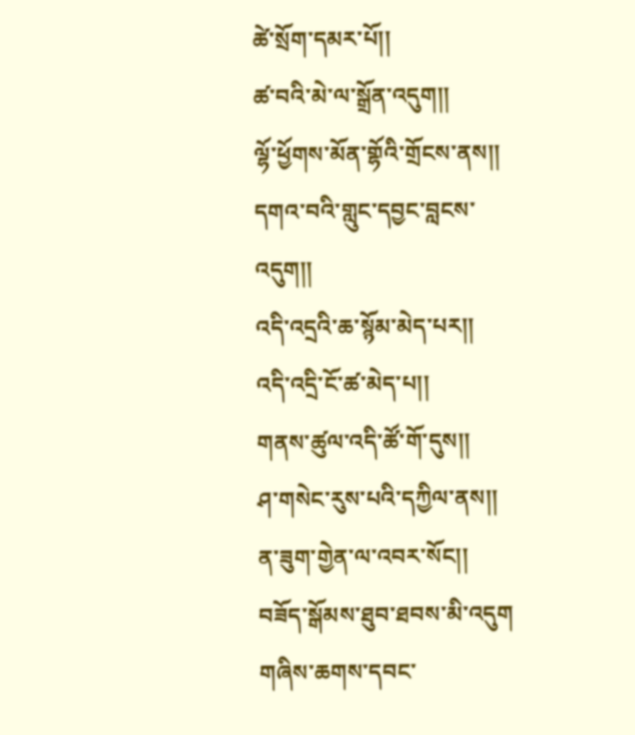ཚེ་སྲོག་དམར་པོ།།
ཚ་བའི་མེ་ལ་སྒྲོན་འདུག།།
ལྷོ་ཕྱོགས་མོན་གྷོའི་གྲོངས་ནས།།
དགའ་བའི་གླུང་དབྱང་བླངས་འདུག།།
འདི་འདྲའི་ཆ་སྙོམ་མེད་པར།།
འདི་འདྲི་ངོ་ཚ་མེད་པ།།
གནས་ཚུལ་འདི་ཚོ་གོ་དུས།།
ཤ་གསེང་རུས་པའི་དཀྱིལ་ནས།།
ན་ཟུག་གྱེན་ལ་འབར་སོང།།
བཟོད་སྒོམས་ཐུབ་ཐབས་མི་འདུག
གཞིས་ཆགས་དབང་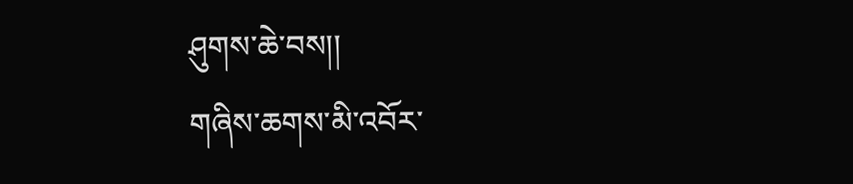ཤུགས་ཆེ་བས།།
གཞིས་ཆགས་མི་འབོར་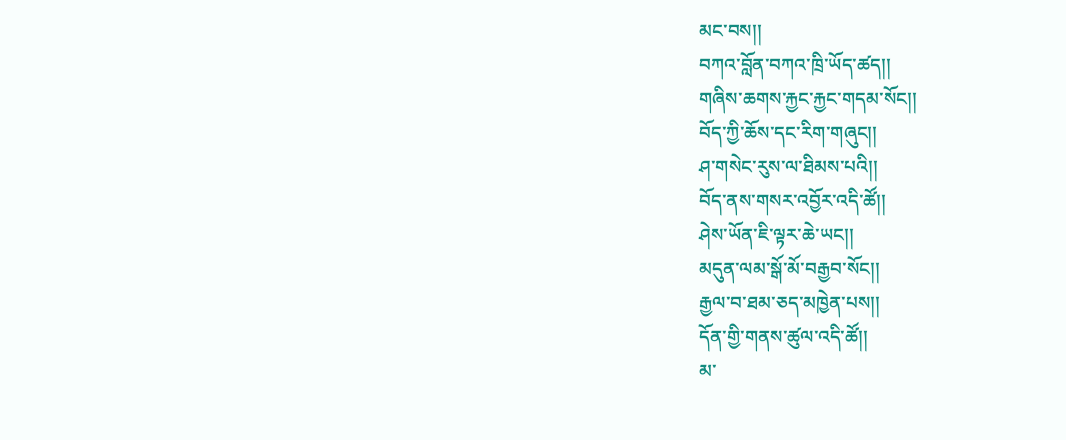མང་བས།།
བཀའ་བློན་བཀའ་ཁྲི་ཡོད་ཚད།།
གཞིས་ཆགས་རྐྱང་རྐྱང་གདམ་སོང།།
བོད་ཀྱི་ཆོས་དང་རིག་གཞུང།།
ཤ་གསེང་རུས་ལ་ཐིམས་པའི།།
བོད་ནས་གསར་འབྱོར་འདི་ཚོ།།
ཤེས་ཡོན་ཇི་ལྟར་ཆེ་ཡང།།
མདུན་ལམ་སྒོ་མོ་བརྒྱབ་སོང།།
རྒྱལ་བ་ཐམ་ཅད་མཁྱེན་པས།།
དོན་གྱི་གནས་ཚུལ་འདི་ཚོ།།
མ་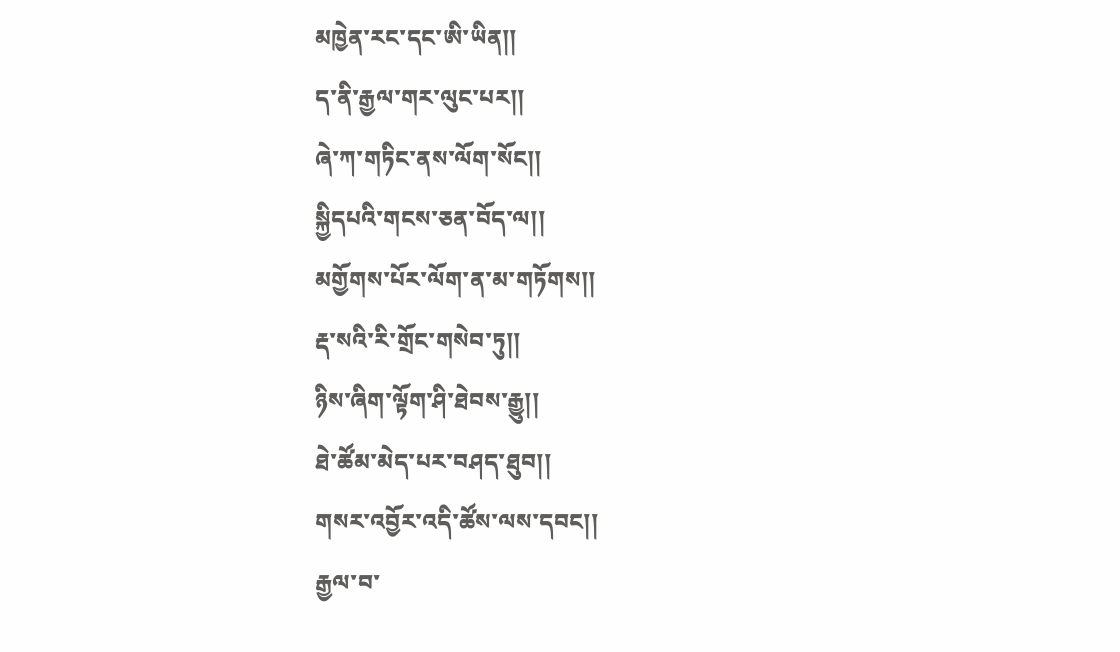མཁྱེན་རང་དང་ཨི་ཡིན།།
ད་ནི་རྒྱལ་གར་ལུང་པར།།
ཞེ་ཀ་གཏིང་ནས་ལོག་སོང།།
སྐྱིདཔའི་གངས་ཅན་བོད་ལ།།
མགྱོགས་པོར་ལོག་ན་མ་གཏོགས།།
རྡ་སའི་རི་གྲོང་གསེབ་ཏུ།།
ཉིས་ཞིག་ལྟོག་ཤི་ཐེབས་རྒྱུ།།
ཐེ་ཚོམ་མེད་པར་བཤད་ཐུབ།།
གསར་འབྱོར་འདི་ཚོས་ལས་དབང།།
རྒྱལ་བ་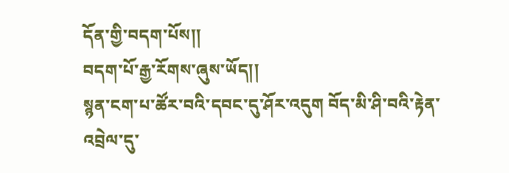དོན་གྱི་བདག་པོས།།
བདག་པོ་རྒྱ་རོགས་ཞུས་ཡོད།།
སྙན་ངག་པ་ཚོར་བའི་དབང་དུ་ཤོར་འདུག བོད་མི་ཤི་བའི་རྟེན་འབྲེལ་དུ་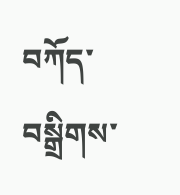བཀོད་བསྒྲིགས་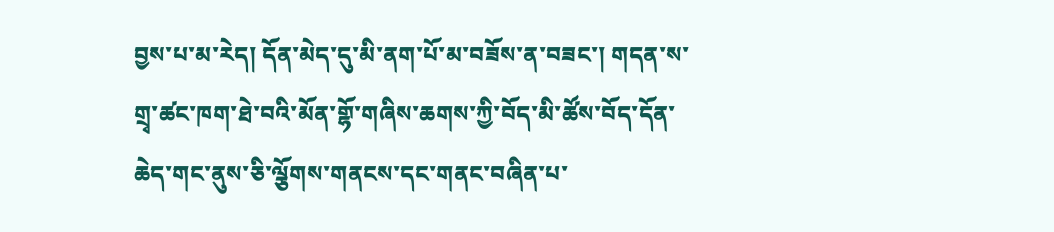བྱས་པ་མ་རེད། དོན་མེད་དུ་མི་ནག་པོ་མ་བཟོས་ན་བཟང་། གདན་ས་གྲྭ་ཚང་ཁག་ཐེ་བའི་མོན་གྷོ་གཞིས་ཆགས་ཀྱི་བོད་མི་ཚོས་བོད་དོན་ཆེད་གང་ནུས་ཅི་ལྕོགས་གནངས་དང་གནང་བཞིན་པ་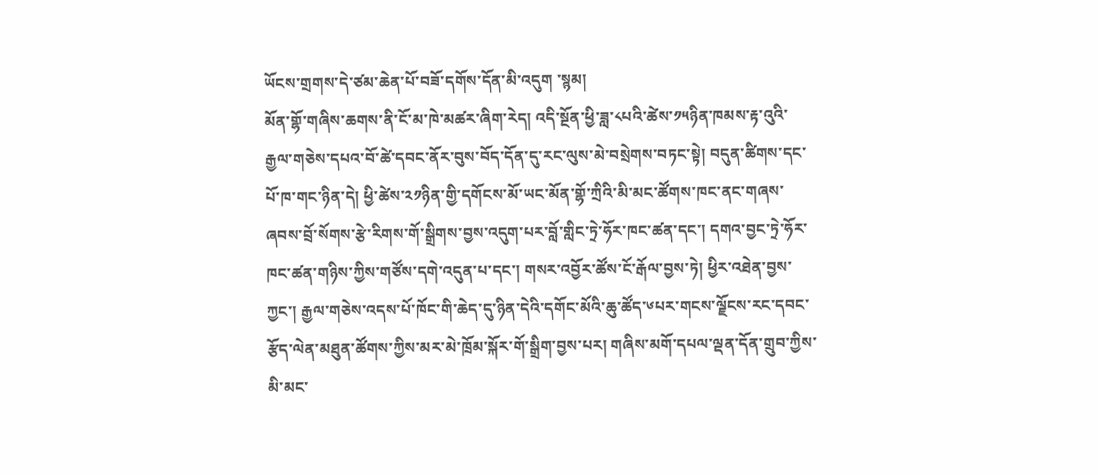ཡོངས་གྲགས་དེ་ཙམ་ཆེན་པོ་བཟོ་དགོས་དོན་མི་འདུག ་སྙམ།
མོན་གྷོ་གཞིས་ཆགས་ནི་ངོ་མ་ཁེ་མཚར་ཞིག་རེད། འདི་སྔོན་ཕྱི་ཟླ་༨པའི་ཚེས་༡༥ཉིན་ཁམས་རྟ་འུའི་རྒྱལ་གཅེས་དཔའ་བོ་ཚེ་དབང་ནོར་བུས་བོད་དོན་དུ་རང་ལུས་མེ་བསྲེགས་བཏང་སྟེ། བདུན་ཚིགས་དང་པོ་ཁ་གང་ཉིན་དེ། ཕྱི་ཚེས་༢༡ཉིན་གྱི་དགོངས་མོ་ཡང་མོན་གྷོ་ཀྲིའི་མི་མང་ཚོགས་ཁང་ནང་གཞས་ཞབས་བྲོ་སོགས་རྩེ་རིགས་གོ་སྒྲིགས་བྱས་འདུག་པར་བློ་གླིང་ཏྲེ་ཧོར་ཁང་ཚན་དང་། དགའ་བྱང་ཏྲེ་ཧོར་ཁང་ཚན་གཉིས་ཀྱིས་གཙོས་དགེ་འདུན་པ་དང་། གསར་འབྱོར་ཚོས་ངོ་རྒོལ་བྱས་ཏེ། ཕྱིར་འཐེན་བྱས་ཀྱང་། རྒྱལ་གཅེས་འདས་པོ་ཁོང་གི་ཆེད་དུ་ཉིན་དེའི་དགོང་མོའི་ཆུ་ཚོད་༦པར་གངས་ལྗོངས་རང་དབང་རྩོད་ལེན་མཐུན་ཚོགས་ཀྱིས་མར་མེ་ཁྲོམ་སྐོར་གོ་སྒྲིག་བྱས་པར། གཞིས་མགོ་དཔལ་ལྡན་དོན་གྲུབ་ཀྱིས་མི་མང་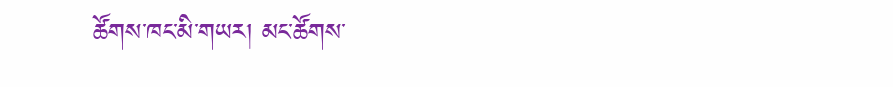ཚོགས་ཁང་མི་གཡར། མང་ཚོགས་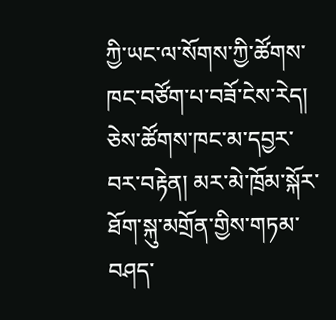ཀྱི་ཡང་ལ་སོགས་ཀྱི་ཚོགས་ཁང་བཙོག་པ་བཟོ་ངེས་རེད། ཅེས་ཚོགས་ཁང་མ་དབྱར་བར་བརྟེན། མར་མེ་ཁྲོམ་སྐོར་ཐོག་སྐུ་མགྲོན་གྱིས་གཏམ་བཤད་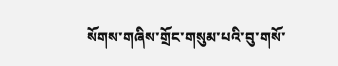སོགས་གཞིས་གྲོང་གསུམ་པའི་བུ་གསོ་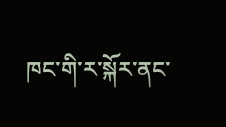ཁང་གི་ར་སྐོར་ནང་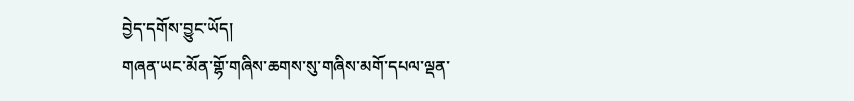བྱེད་དགོས་བྱུང་ཡོད།
གཞན་ཡང་མོན་གྷོ་གཞིས་ཆགས་སུ་གཞིས་མགོ་དཔལ་ལྡན་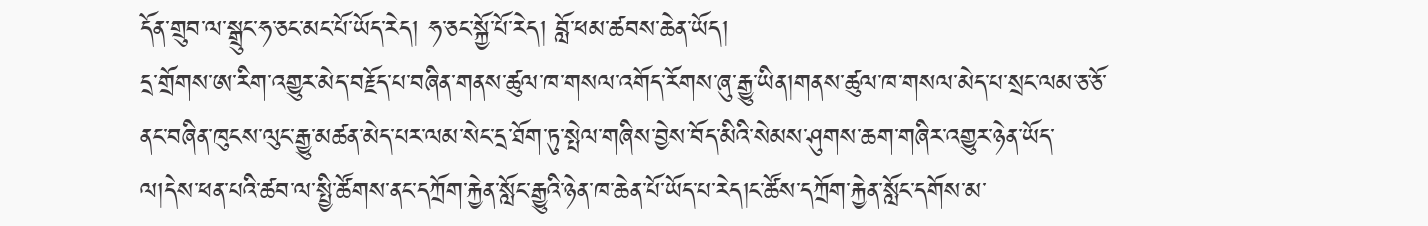དོན་གྲུབ་ལ་སྒྲུང་ཧ་ཅང་མང་པོ་ཡོད་རེད། ཧ་ཅང་སྐྱོ་པོ་རེད། བློ་ཕམ་ཚབས་ཆེན་ཡོད།
དྲ་གྲོགས་ཨ་རིག་འགྱུར་མེད་བརྗོད་པ་བཞིན་གནས་ཚུལ་ཁ་གསལ་འགོད་རོགས་ཞུ་རྒྱུ་ཡིན།གནས་ཚུལ་ཁ་གསལ་མེད་པ་སྲང་ལམ་ཅ་ཅོ་ནང་བཞིན་ཁུངས་ལུང་རྒྱུ་མཚན་མེད་པར་ལམ་སེང་དྲ་ཐོག་ཏུ་སྤེལ་གཞིས་བྱེས་བོད་མིའི་སེམས་ཤུགས་ཆག་གཞིར་འགྱུར་ཉེན་ཡོད་ལ།དེས་ཕན་པའི་ཚབ་ལ་སྤྱི་ཚོགས་ནང་དཀྲོག་རྐྱེན་སློང་རྒྱུའི་ཉེན་ཁ་ཆེན་པོ་ཡོད་པ་རེད།ང་ཚོས་དཀྲོག་རྐྱེན་སློང་དགོས་མ་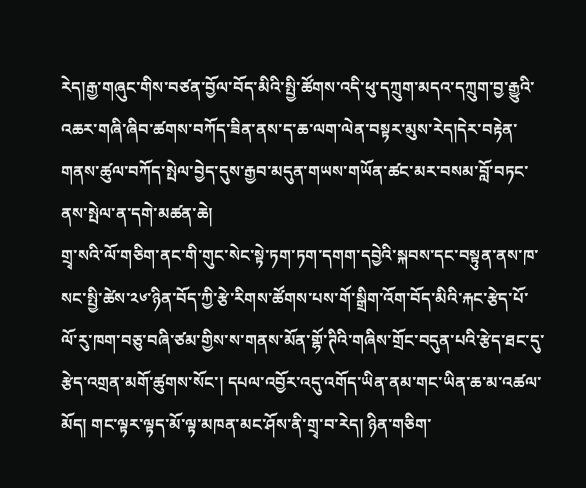རེད།རྒྱ་གཞུང་གིས་བཙན་བྱོལ་བོད་མིའི་སྤྱི་ཚོགས་འདི་ཕུ་དཀྲུག་མདའ་དཀྲུག་བྱ་རྒྱུའི་འཆར་གཞི་ཞིབ་ཚགས་བཀོད་ཟིན་ནས་ད་ཆ་ལག་ལེན་བསྟར་མུས་རེད།དེར་བརྟེན་གནས་ཚུལ་བཀོད་སྤེལ་བྱེད་དུས་རྒྱབ་མདུན་གཡས་གཡོན་ཚང་མར་བསམ་བློ་བཏང་ནས་སྤེལ་ན་དགེ་མཚན་ཆེ།
གྲྭ་སའི་ལོ་གཅིག་ནང་གི་གུང་སེང་སྟེ་ཏག་ཏག་དགག་དབྱེའི་སྐབས་དང་བསྟུན་ནས་ཁ་སང་སྤྱི་ཚེས་༢༦་ཉིན་བོད་ཀྱི་རྩེ་རིགས་ཚོགས་པས་གོ་སྒྲིག་འོག་བོད་མིའི་རྐང་རྩེད་པོ་ལོ་རུ་ཁག་བཅུ་བཞི་ཙམ་གྱིས་ས་གནས་མོན་གྷོ་ཊིའི་གཞིས་གྲོང་བདུན་པའི་རྩེད་ཐང་དུ་རྩེད་འགྲན་མགོ་ཚུགས་སོང་། དཔལ་འབྱོར་འདུ་འགོད་ཡིན་ནམ་གང་ཡིན་ཆ་མ་འཚལ་མོད། གང་ལྟར་ལྟད་མོ་ལྟ་མཁན་མང་ཤོས་ནི་གྲྭ་བ་རེད། ཉིན་གཅིག་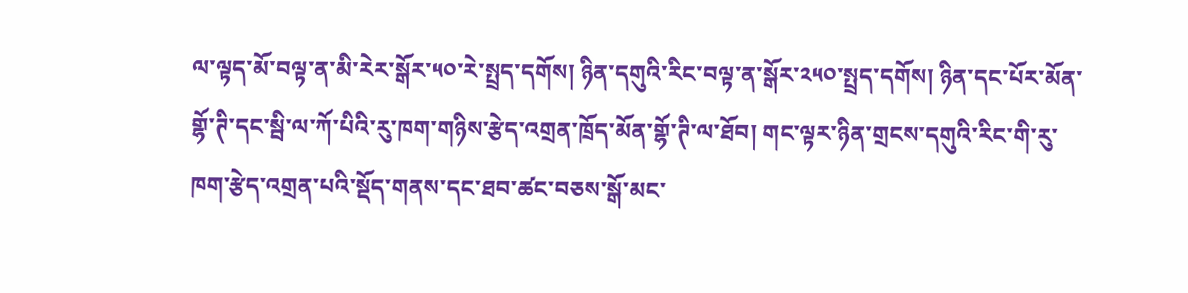ལ་ལྟད་མོ་བལྟ་ན་མི་རེར་སྒོར་༥༠་རེ་སྤྲད་དགོས། ཉིན་དགུའི་རིང་བལྟ་ན་སྒོར་༢༥༠་སྤྲད་དགོས། ཉིན་དང་པོར་མོན་གྷོ་ཊི་དང་སྦི་ལ་ཀོ་པིའི་རུ་ཁག་གཉིས་རྩེད་འགྲན་ཁྲོད་མོན་གྷོ་ཊི་ལ་ཐོབ། གང་ལྟར་ཉིན་གྲངས་དགུའི་རིང་གི་རུ་ཁག་རྩེད་འགྲན་པའི་སྡོད་གནས་དང་ཐབ་ཚང་བཅས་སྒོ་མང་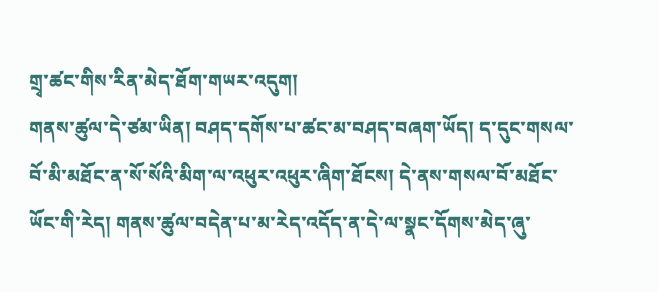གྲྭ་ཚང་གིས་རིན་མེད་ཐོག་གཡར་འདུག།
གནས་ཚུལ་དེ་ཙམ་ཡིན། བཤད་དགོས་པ་ཚང་མ་བཤད་བཞག་ཡོད། ད་དུང་གསལ་བོ་མི་མཐོང་ན་སོ་སོའི་མིག་ལ་འཕུར་འཕུར་ཞིག་ཐོངས། དེ་ནས་གསལ་བོ་མཐོང་ཡོང་གི་རེད། གནས་ཚུལ་བདེན་པ་མ་རེད་འདོད་ན་དེ་ལ་སྣང་དོགས་མེད་ཞུ་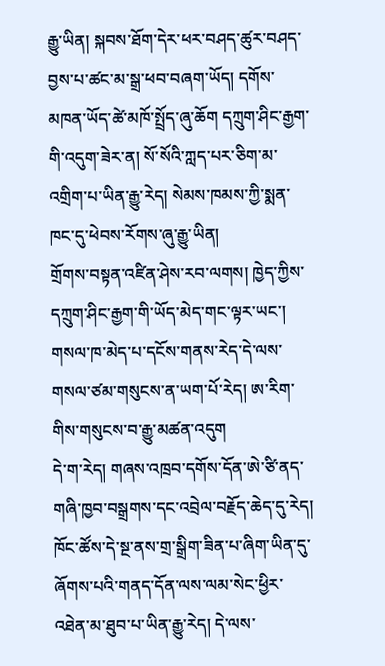རྒྱུ་ཡིན། སྐབས་ཐོག་དེར་ཕར་བཤད་ཚུར་བཤད་བྱས་པ་ཚང་མ་སྒྲ་ཕབ་བཞག་ཡོད། དགོས་མཁན་ཡོད་ཚེ་མཁོ་སྤྲོད་ཞུ་ཆོག དཀྲུག་ཤིང་རྒྱག་གི་འདུག་ཟེར་ན། སོ་སོའི་ཀླད་པར་ཅིག་མ་འགྲིག་པ་ཡིན་རྒྱུ་རེད། སེམས་ཁམས་ཀྱི་སྨན་ཁང་དུ་ཕེབས་རོགས་ཞུ་རྒྱུ་ཡིན།
གྲོགས་བསྟན་འཛིན་ཤེས་རབ་ལགས། ཁྱེད་ཀྱིས་དཀྲུག་ཤིང་རྒྱག་གི་ཡོད་མེད་གང་ལྟར་ཡང་། གསལ་ཁ་མེད་པ་དངོས་གནས་རེད་དེ་ལས་གསལ་ཙམ་གསུངས་ན་ཡག་པོ་རེད། ཨ་རིག་གིས་གསུངས་བ་རྒྱུ་མཚན་འདུག
དེ་ག་རེད། གཞས་འཁྲབ་དགོས་དོན་ཨེ་ཙི་ནད་གཞི་ཁྱབ་བསྒྲགས་དང་འབྲེལ་བརྗོད་ཆེད་དུ་རེད། ཁོང་ཚོས་དེ་སྔ་ནས་གྲ་སྒྲིག་ཟིན་པ་ཞིག་ཡིན་དུ་ཞོགས་པའི་གནད་དོན་ལས་ལམ་སེང་ཕྱིར་འཐེན་མ་ཐུབ་པ་ཡིན་རྒྱུ་རེད། དེ་ལས་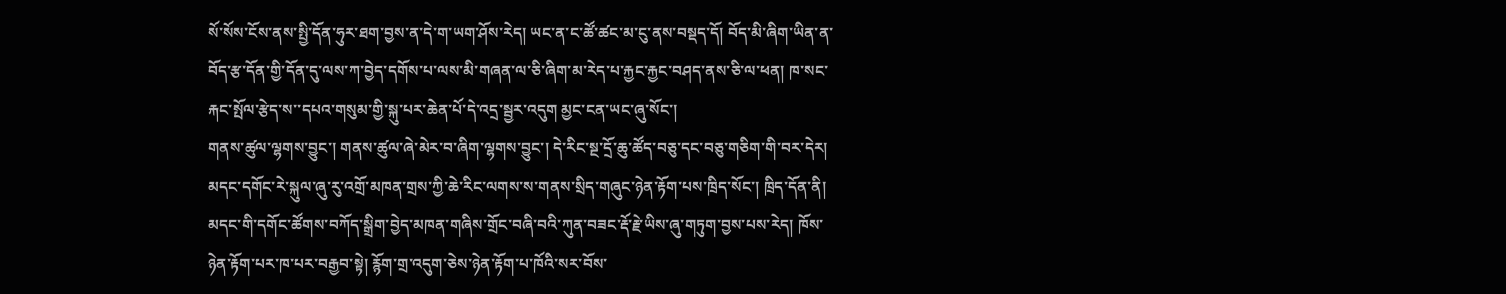སོ་སོས་ངོས་ནས་སྤྱི་དོན་ཧུར་ཐག་བྱས་ན་དེ་ག་ཡག་ཤོས་རེད། ཡང་ན་ང་ཚོ་ཚང་མ་ངུ་ནས་བསྡད་དོ། བོད་མི་ཞིག་ཡིན་ན་བོད་རྩ་དོན་གྱི་དོན་དུ་ལས་ཀ་བྱེད་དགོས་པ་ལས་མི་གཞན་ལ་ཅི་ཞིག་མ་རེད་པ་རྐྱང་རྐྱང་བཤད་ནས་ཅི་ལ་ཕན། ཁ་སང་རྐང་སྤོལ་རྩེད་ས་་དཔའ་གསུམ་གྱི་སྐུ་པར་ཆེན་པོ་དེ་འདྲ་སྦྱར་འདུག མྱང་ངན་ཡང་ཞུ་སོང་།
གནས་ཚུལ་ལྷགས་བྱུང་། གནས་ཚུལ་ཞེ་མེར་བ་ཞིག་ལྷགས་བྱུང་། དེ་རིང་སྔ་དྲོ་ཆུ་ཚོད་བཅུ་དང་བཅུ་གཅིག་གི་བར་དེར། མདང་དགོང་རེ་སྐུལ་ཞུ་རུ་འགྲོ་མཁན་གྲས་ཀྱི་ཆེ་རིང་ལགས་ས་གནས་སྲིད་གཞུང་ཉེན་རྟོག་པས་ཁྲིད་སོང་། ཁྲིད་དོན་ནི། མདང་གི་དགོང་ཚོགས་བཀོད་སྒྲིག་བྱེད་མཁན་གཞིས་གྲོང་བཞི་བའི་ཀུན་བཟང་རྡོ་རྗེ་ཡིས་ཞུ་གཏུག་བྱས་པས་རེད། ཁོས་ཉེན་རྟོག་པར་ཁ་པར་བརྒྱབ་སྟེ། རྙོག་གྲ་འདུག་ཅེས་ཉེན་རྟོག་པ་ཁོའི་སར་བོས་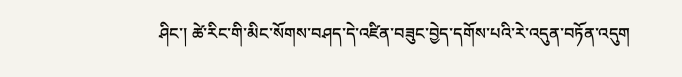ཤིང་། ཚེ་རིང་གི་མིང་སོགས་བཤད་དེ་འཛིན་བཟུང་བྱེད་དགོས་པའི་རེ་འདུན་བཏོན་འདུག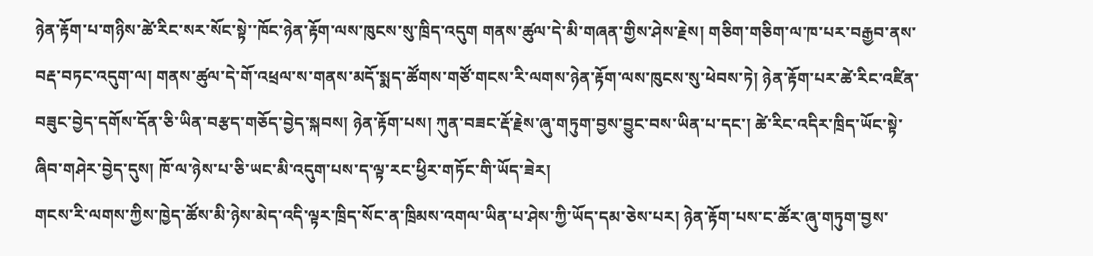ཉེན་རྟོག་པ་གཉིས་ཚེ་རིང་སར་སོང་སྟེ་་ཁོང་ཉེན་རྟོག་ལས་ཁུངས་སུ་ཁྲིད་འདུག གནས་ཚུལ་དེ་མི་གཞན་གྱིས་ཤེས་རྗེས། གཅིག་གཅིག་ལ་ཁ་པར་བརྒྱབ་ནས་བརྡ་བཏང་འདུག་ལ། གནས་ཚུལ་དེ་གོ་འཕྲལ་ས་གནས་མདོ་སྨད་ཚོགས་གཙོ་གངས་རི་ལགས་ཉེན་རྟོག་ལས་ཁུངས་སུ་ཕེབས་ཏེ། ཉེན་རྟོག་པར་ཚེ་རིང་འཛིན་བཟུང་བྱེད་དགོས་དོན་ཅི་ཡིན་བརྩད་གཅོད་བྱེད་སྐབས། ཉེན་རྟོག་པས། ཀུན་བཟང་རྡོ་རྗེས་ཞུ་གཏུག་བྱས་བྱུང་བས་ཡིན་པ་དང་། ཚེ་རིང་འདིར་ཁྲིད་ཡོང་སྟེ་ཞིབ་གཤེར་བྱེད་དུས། ཁོ་ལ་ཉེས་པ་ཅི་ཡང་མི་འདུག་པས་ད་ལྟ་རང་ཕྱིར་གཏོང་གི་ཡོད་ཟེར།
གངས་རི་ལགས་ཀྱིས་ཁྱེད་ཚོས་མི་ཉེས་མེད་འདི་ལྟར་ཁྲིད་སོང་ན་ཁྲིམས་འགལ་ཡིན་པ་ཤེས་ཀྱི་ཡོད་དམ་ཅེས་པར། ཉེན་རྟོག་པས་ང་ཚོར་ཞུ་གཏུག་བྱས་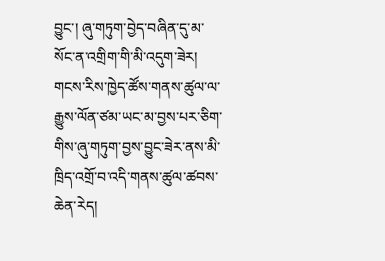བྱུང་། ཞུ་གཏུག་བྱེད་བཞིན་དུ་མ་སོང་ན་འགྲིག་གི་མི་འདུག་ཟེར། གངས་རིས་ཁྱེད་ཚོས་གནས་ཚུལ་ལ་རྒྱུས་ལོན་ཙམ་ཡང་མ་བྱས་པར་ཅིག་གིས་ཞུ་གཏུག་བྱས་བྱུང་ཟེར་ནས་མི་ཁྲིད་འགྲོ་བ་འདི་གནས་ཚུལ་ཚབས་ཆེན་རེད།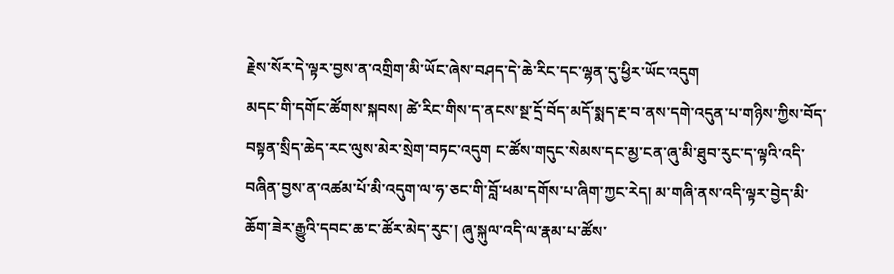རྗེས་སོར་དེ་ལྟར་བྱས་ན་འགྲིག་མི་ཡོང་ཞེས་བཤད་དེ་ཆེ་རིང་དང་ལྷན་དུ་ཕྱིར་ཡོང་འདུག
མདང་གི་དགོང་ཚོགས་སྐབས། ཚེ་རིང་གིས་ད་ནངས་སྔ་དྲོ་བོད་མདོ་སྨད་རྔ་བ་ནས་དགེ་འདུན་པ་གཉིས་ཀྱིས་བོད་བསྟན་སྲིད་ཆེད་རང་ལུས་མེར་སྲེག་བཏང་འདུག ང་ཚོས་གདུང་སེམས་དང་མྱ་ངན་ཞུ་མི་ཐུབ་རུང་ད་ལྟའི་འདི་བཞིན་བྱས་ན་འཚམ་པོ་མི་འདུག་ལ་ཧ་ཅང་གི་བློ་ཕམ་དགོས་པ་ཞིག་ཀྱང་རེད། མ་གཞི་ནས་འདི་ལྟར་བྱེད་མི་ཆོག་ཟེར་རྒྱུའི་དབང་ཆ་ང་ཚོར་མེད་རུང་། ཞུ་སྐུལ་འདི་ལ་རྣམ་པ་ཚོས་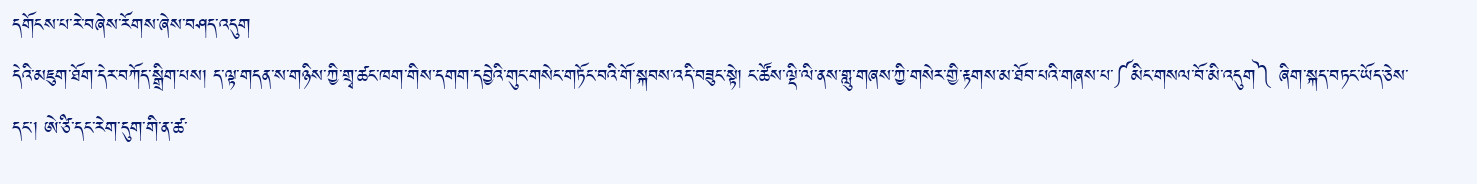དགོངས་པ་རེ་བཞེས་རོགས་ཞེས་བཤད་འདུག
དེའི་མཇུག་ཐོག་དེར་བཀོད་སྒྲིག་པས། ད་ལྟ་གདན་ས་གཉིས་ཀྱི་གྲྭ་ཚང་ཁག་གིས་དགག་དབྱེའི་གུང་གསེང་གཏོང་བའི་གོ་སྐབས་འདི་བཟུང་སྟེ། ང་ཚོས་ལྡི་ལི་ནས་གླུ་གཞས་ཀྱི་གསེར་གྱི་རྟགས་མ་ཐོབ་པའི་གཞས་པ་༼མིང་གསལ་བོ་མི་འདུག༽ ཞིག་སྐད་བཏང་ཡོད་ཅེས་དང་། ཨེ་ཙི་དང་རེག་དུག་གི་ན་ཚ་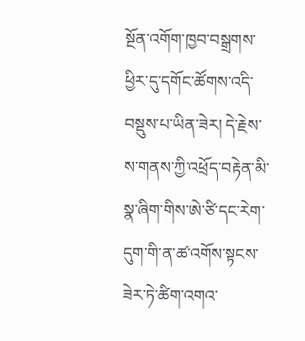སྔོན་འགོག་ཁྱབ་བསྒྲགས་ཕྱིར་དུ་དགོང་ཚོགས་འདི་བསྡུས་པ་ཡིན་ཟེར། དེ་རྗེས་ས་གནས་ཀྱི་འཕྲོད་བརྟེན་མི་སྣ་ཞིག་གིས་ཨེ་ཙི་དང་རེག་དུག་གི་ན་ཚ་འགོས་སྟངས་ཟེར་ཏེ་ཚིག་འགའ་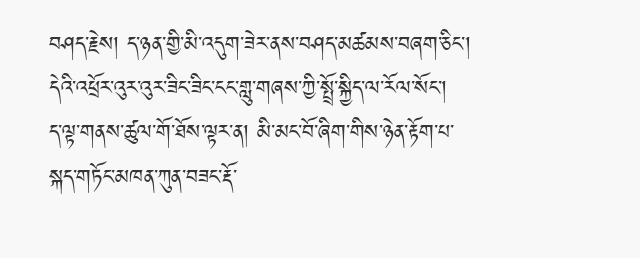བཤད་རྗེས། ད་ཉན་གྱི་མི་འདུག་ཟེར་ནས་བཤད་མཚམས་བཞག་ཅིང་། དེའི་འཕྲོར་འུར་འུར་ཟིང་ཟིང་ངང་གླུ་གཞས་ཀྱི་སྤྲོ་སྐྱིད་ལ་རོལ་སོང་།
ད་ལྟ་གནས་ཚུལ་གོ་ཐོས་ལྟར་ན། མི་མང་བོ་ཞིག་གིས་ཉེན་རྟོག་པ་སྐད་གཏོང་མཁན་ཀུན་བཟང་རྡོ་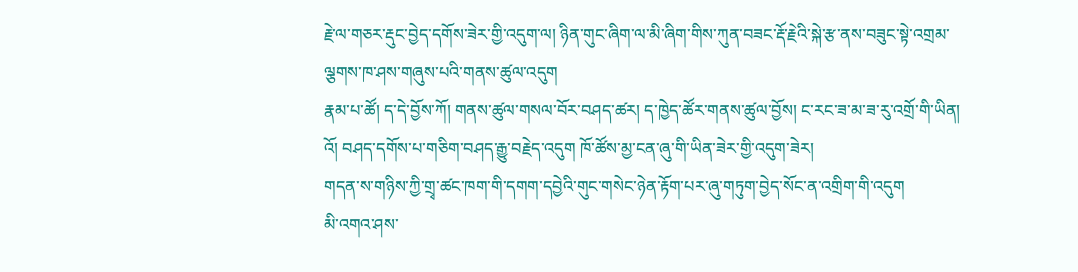རྗེ་ལ་གཅར་རྡུང་བྱེད་དགོས་ཟེར་གྱི་འདུག་ལ། ཉིན་གུང་ཞིག་ལ་མི་ཞིག་གིས་ཀུན་བཟང་རྡོ་རྗེའི་སྐེ་རྩ་ནས་བཟུང་སྟེ་འགྲམ་ལྕགས་ཁ་ཤས་གཞུས་པའི་གནས་ཚུལ་འདུག
རྣམ་པ་ཚོ། ད་དེ་བྱོས་ཀོ། གནས་ཚུལ་གསལ་བོར་བཤད་ཚར། ད་ཁྱེད་ཚོར་གནས་ཚུལ་བྱོས། ང་རང་ཟ་མ་ཟ་རུ་འགྲོ་གི་ཡིན།
འོ། བཤད་དགོས་པ་གཅིག་བཤད་རྒྱུ་བརྗེད་འདུག ཁོ་ཚོས་མྱ་ངན་ཞུ་གི་ཡིན་ཟེར་གྱི་འདུག་ཟེར།
གདན་ས་གཉིས་ཀྱི་གྲྭ་ཚང་ཁག་གི་དགག་དབྱེའི་གུང་གསེང་ཉེན་རྟོག་པར་ཞུ་གཏུག་བྱེད་སོང་ན་འགྲིག་གི་འདུག
མི་འགའ་ཤས་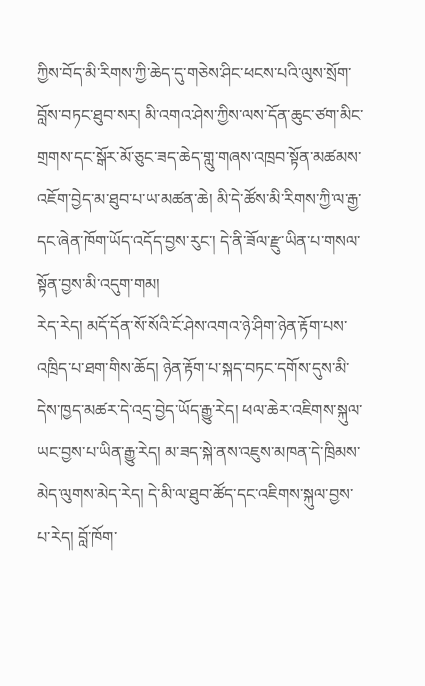ཀྱིས་བོད་མི་རིགས་ཀྱི་ཆེད་དུ་གཅེས་ཤིང་ཕངས་པའི་ལུས་སྲོག་བློས་བཏང་ཐུབ་སར། མི་འགའ་ཤེས་ཀྱིས་ལས་དོན་ཆུང་ཙག་མིང་གྲགས་དང་སྒོར་མོ་ཅུང་ཟད་ཆེད་གླུ་གཞས་འཁྲབ་སྟོན་མཚམས་འཇོག་བྱེད་མ་ཐུབ་པ་ཡ་མཚན་ཆེ། མི་དེ་ཚོས་མི་རིགས་ཀྱི་ལ་རྒྱ་དང་ཞེན་ཁོག་ཡོད་འདོད་བྱས་རུང་། དེ་ནི་ཟོལ་རྫུ་ཡིན་པ་གསལ་སྟོན་བྱས་མི་འདུག་གམ།
རེད་རེད། མདོ་དོན་སོ་སོའི་ངོ་ཤེས་འགའ་ཉེ་ཤིག་ཉེན་རྟོག་པས་འཁྲིད་པ་ཐག་གིས་ཆོད། ཉེན་རྟོག་པ་སྐད་བཏང་དགོས་དུས་མི་དེས་ཁྱད་མཚཪ་དེ་འདྲ་བྱེད་ཡོད་རྒྱུ་རེད། ཕལ་ཆེར་འཇིགས་སྐུལ་ཡང་བྱས་པ་ཡིན་རྒྱུ་རེད། མ་ཟད་སྐེ་ནས་འཇུས་མཁན་དེ་ཁྲིམས་མེད་ལུགས་མེད་རེད། དེ་མི་ལ་ཐུབ་ཚོད་དང་འཇིགས་སྐུལ་བྱས་པ་རེད། བློ་ཁོག་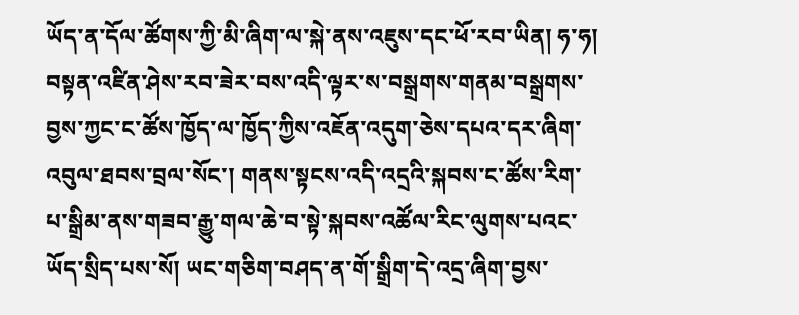ཡོད་ན་དོལ་ཚོགས་ཀྱི་མི་ཞིག་ལ་སྐེ་ནས་འཇུས་དང་ཕོ་རབ་ཡིན། ཧ་ཧ།
བསྟན་འཛིན་ཤེས་རབ་ཟེར་བས་འདི་ལྟར་ས་བསྒྲགས་གནམ་བསྒྲགས་བྱས་ཀྱང་ང་ཚོས་ཁྱོད་ལ་ཁྱོད་ཀྱིས་འཇོན་འདུག་ཅེས་དཔའ་དར་ཞིག་འབུལ་ཐབས་བྲལ་སོང་། གནས་སྟངས་འདི་འདྲའི་སྐབས་ང་ཚོས་རིག་པ་སྒྲིམ་ནས་གཟབ་རྒྱུ་གལ་ཆེ་བ་སྟེ་སྐབས་འཚོལ་རིང་ལུགས་པའང་ཡོད་སྲིད་པས་སོ། ཡང་གཅིག་བཤད་ན་གོ་སྒྲིག་དེ་འདྲ་ཞིག་བྱས་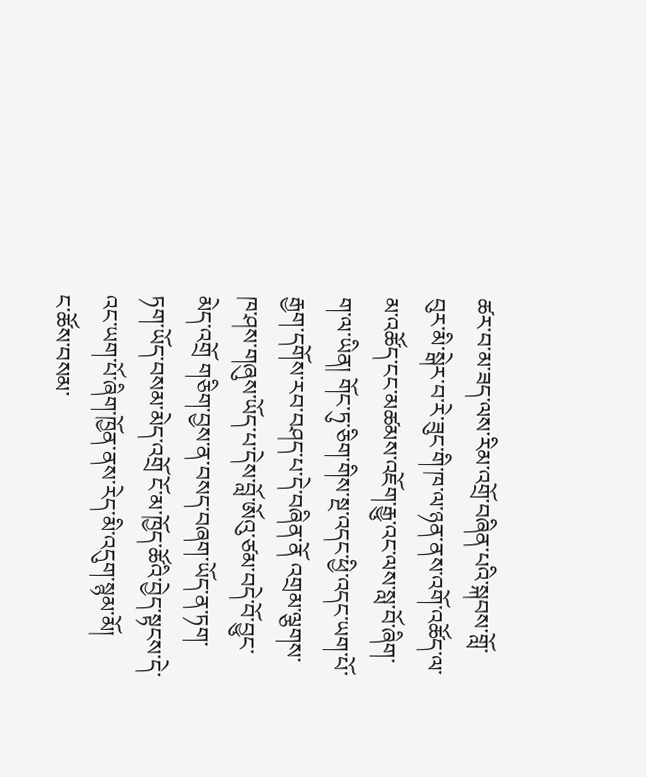ཚར་བ་མ་ཟད་ལས་རིམ་འགྲོ་བཞིན་པའི་སྐབས་གློ་བུར་མི་སྒེར་བ་རེ་ཟུང་གི་ཁ་ལ་ཉན་ནས་འགོ་འཚོད་ལ་མ་འཚོད་ངང་མཚམས་འཇོག་རྒྱུ་འང་ལས་སླ་བོ་ཞིག་ག་ལ་ཡིན། གོང་ཏུ་ཅིག་གིས་སྔ་འདང་ཕྱི་འདང་ཡག་པོ་རྒྱག་དགོས་རབ་བཤད་པ་དེ་བཞིན་ནོ འགྲམ་ལྕགས་ཁ་ཤས་གཞུས་ཡོད་པ་དེས་བློ་ཨོའུ་ཙམ་བདེ་བོ་བྱུང་མེད་འགྲོ གཅིག་བྱས་ན་བསད་བཞག་ཡོད་ན་ཏག་ཏག་ཡོད་བསམ་མེད་འགྲོ ངོ་མ་ཁྱོད་ཚོའི་བྱེད་སྟངས་དེ་འང་ཡག་པོ་ཞིག་ཁྱོན་ནས་རེད་མི་འདུག་སྙམ་མོ།
ང་ཚོས་བསམ་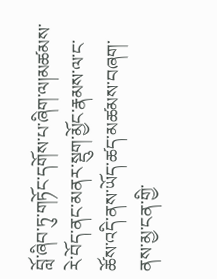བློ་ཞིབ་ཏུ་གཏོང་དགོས་པ་ཞིག་ལ།མཚམས་རེ་བོད་ནང་མནར་སྡུག་མྱོང་རྣམས་ལ་ང་ཚོས་འདི་ནས་ཡོད་ཚད་མཚམས་བཞག་ནས་མྱ་ངན་གྱི་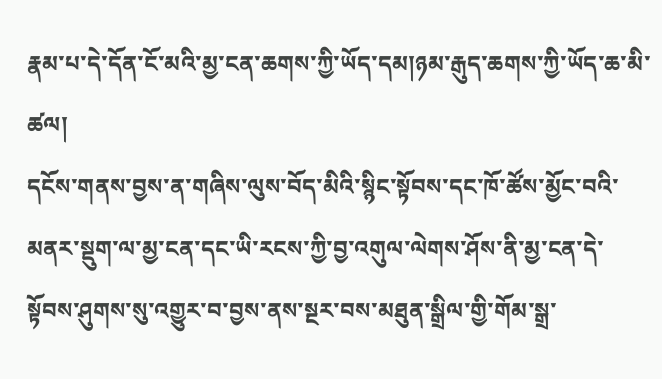རྣམ་པ་དེ་དོན་ངོ་མའི་མྱ་ངན་ཆགས་ཀྱི་ཡོད་དམ།ཉམ་རྒུད་ཆགས་ཀྱི་ཡོད་ཆ་མི་ཚལ།
དངོས་གནས་བྱས་ན་གཞིས་ལུས་བོད་མིའི་སྙིང་སྟོབས་དང་ཁོ་ཚོས་མྱོང་བའི་མནར་སྡུག་ལ་མྱ་ངན་དང་ཡི་རངས་ཀྱི་བྱ་འགུལ་ལེགས་ཤོས་ནི་མྱ་ངན་དེ་སྟོབས་ཤུགས་སུ་འགྱུར་བ་བྱས་ནས་སྔར་བས་མཐུན་སྒྲིལ་གྱི་གོམ་སྒྲ་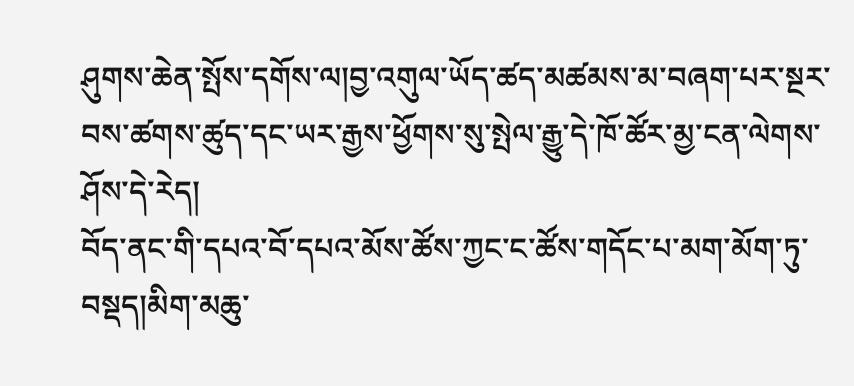ཤུགས་ཆེན་སྤོས་དགོས་ལ།བྱ་འགུལ་ཡོད་ཚད་མཚམས་མ་བཞག་པར་སྔར་བས་ཚགས་ཚུད་དང་ཡར་རྒྱས་ཕྱོགས་སུ་སྤེལ་རྒྱུ་དེ་ཁོ་ཚོར་མྱ་ངན་ལེགས་ཤོས་དེ་རེད།
བོད་ནང་གི་དཔའ་བོ་དཔའ་མོས་ཚོས་ཀྱང་ང་ཚོས་གདོང་པ་མག་མོག་ཏུ་བསྡད།མིག་མཆུ་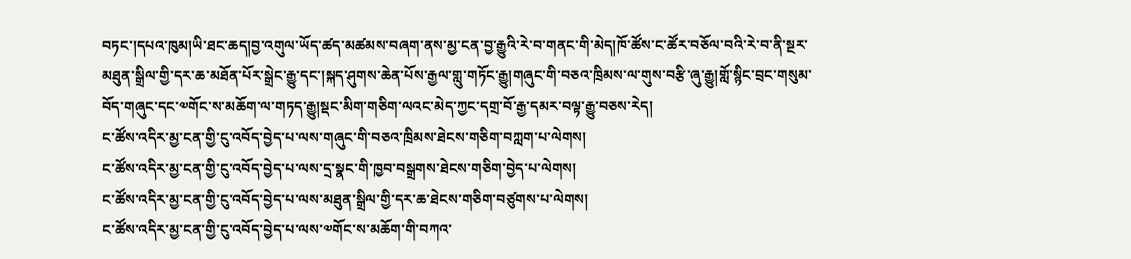བཏང་།དཔའ་ཁུམ།ཡི་ཐང་ཆད།བྱ་འགུལ་ཡོད་ཚད་མཚམས་བཞག་ནས་མྱ་ངན་བྱ་རྒྱུའི་རེ་བ་གནང་གི་མེད།ཁོ་ཚོས་ང་ཚོར་བཅོལ་བའི་རེ་བ་ནི་སྔར་མཐུན་སྒྲིལ་གྱི་དར་ཆ་མཐོན་པོར་སྒྲེང་རྒྱུ་དང་།སྐད་ཤུགས་ཆེན་པོས་རྒྱལ་གླུ་གཏོང་རྒྱུ།གཞུང་གི་བཅའ་ཁྲིམས་ལ་གུས་བརྩི་ཞུ་རྒྱུ།གློ་སྙིང་བྲང་གསུམ་བོད་གཞུང་དང་༧གོང་ས་མཆོག་ལ་གཏད་རྒྱུ།སྡང་མིག་གཅིག་ལའང་མེད་ཀྱང་དགྲ་བོ་རྒྱ་དམར་བལྟ་རྒྱུ་བཅས་རེད།
ང་ཚོས་འདིར་མྱ་ངན་གྱི་ངུ་འབོད་བྱེད་པ་ལས་གཞུང་གི་བཅའ་ཁྲིམས་ཐེངས་གཅིག་བཀླག་པ་ལེགས།
ང་ཚོས་འདིར་མྱ་ངན་གྱི་ངུ་འབོད་བྱེད་པ་ལས་དྲ་སྣང་གི་ཁྱབ་བསྒྲགས་ཐེངས་གཅིག་བྱེད་པ་ལེགས།
ང་ཚོས་འདིར་མྱ་ངན་གྱི་ངུ་འབོད་བྱེད་པ་ལས་མཐུན་སྒྲིལ་གྱི་དར་ཆ་ཐེངས་གཅིག་བཙུགས་པ་ལེགས།
ང་ཚོས་འདིར་མྱ་ངན་གྱི་ངུ་འབོད་བྱེད་པ་ལས་༧གོང་ས་མཆོག་གི་བཀའ་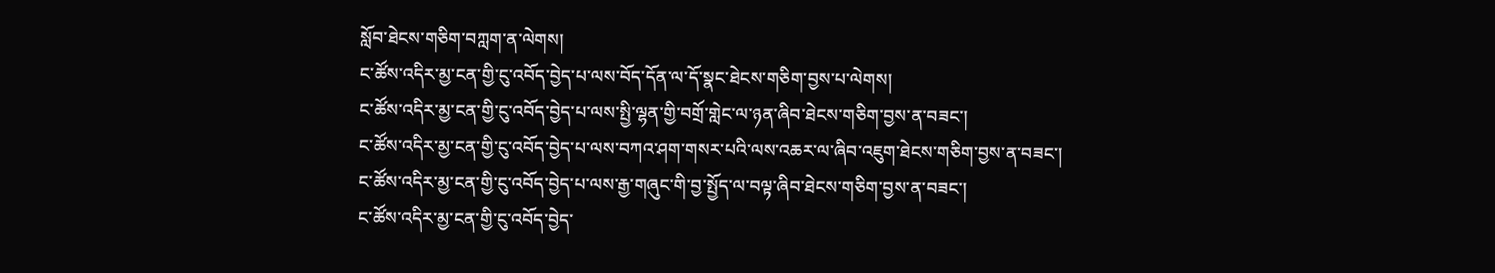སློབ་ཐེངས་གཅིག་བཀླག་ན་ལེགས།
ང་ཚོས་འདིར་མྱ་ངན་གྱི་ངུ་འབོད་བྱེད་པ་ལས་བོད་དོན་ལ་དོ་སྣང་ཐེངས་གཅིག་བྱས་པ་ལེགས།
ང་ཚོས་འདིར་མྱ་ངན་གྱི་ངུ་འབོད་བྱེད་པ་ལས་སྤྱི་ལྷན་གྱི་བགྲོ་གླེང་ལ་ཉན་ཞིབ་ཐེངས་གཅིག་བྱས་ན་བཟང་།
ང་ཚོས་འདིར་མྱ་ངན་གྱི་ངུ་འབོད་བྱེད་པ་ལས་བཀའ་ཤག་གསར་པའི་ལས་འཆར་ལ་ཞིབ་འཇུག་ཐེངས་གཅིག་བྱས་ན་བཟང་།
ང་ཚོས་འདིར་མྱ་ངན་གྱི་ངུ་འབོད་བྱེད་པ་ལས་རྒྱ་གཞུང་གི་བྱ་སྤྱོད་ལ་བལྟ་ཞིབ་ཐེངས་གཅིག་བྱས་ན་བཟང་།
ང་ཚོས་འདིར་མྱ་ངན་གྱི་ངུ་འབོད་བྱེད་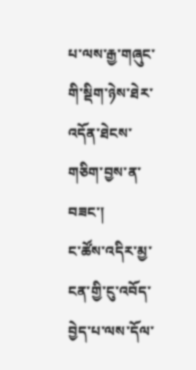པ་ལས་རྒྱ་གཞུང་གི་སྡིག་ཉེས་ཐེར་འདོན་ཐེངས་གཅིག་བྱས་ན་བཟང་།
ང་ཚོས་འདིར་མྱ་ངན་གྱི་ངུ་འབོད་བྱེད་པ་ལས་དོལ་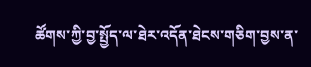ཚོགས་ཀྱི་བྱ་སྤྱོད་ལ་ཐེར་འདོན་ཐེངས་གཅིག་བྱས་ན་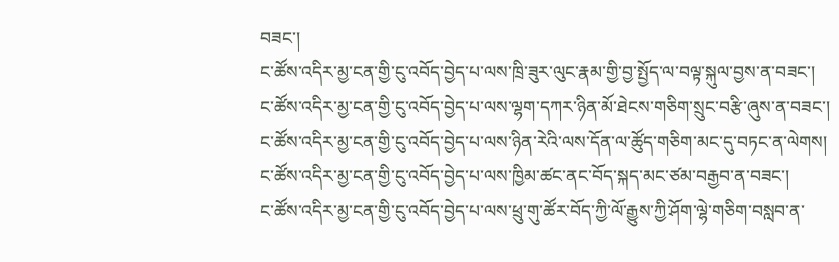བཟང་།
ང་ཚོས་འདིར་མྱ་ངན་གྱི་ངུ་འབོད་བྱེད་པ་ལས་ཁྲི་ཟུར་ལུང་རྣམ་གྱི་བྱ་སྤྱོད་ལ་བལྟ་སྐུལ་བྱས་ན་བཟང་།
ང་ཚོས་འདིར་མྱ་ངན་གྱི་ངུ་འབོད་བྱེད་པ་ལས་ལྷག་དཀར་ཉིན་མོ་ཐེངས་གཅིག་སྲུང་བརྩི་ཞུས་ན་བཟང་།
ང་ཚོས་འདིར་མྱ་ངན་གྱི་ངུ་འབོད་བྱེད་པ་ལས་ཉིན་རེའི་ལས་དོན་ལ་ཚོུད་གཅིག་མང་དུ་བཏང་ན་ལེགས།
ང་ཚོས་འདིར་མྱ་ངན་གྱི་ངུ་འབོད་བྱེད་པ་ལས་ཁྱིམ་ཚང་ནང་བོད་སྐད་མང་ཙམ་བརྒྱབ་ན་བཟང་།
ང་ཚོས་འདིར་མྱ་ངན་གྱི་ངུ་འབོད་བྱེད་པ་ལས་ཕྲུ་གུ་ཚོར་བོད་ཀྱི་ལོ་རྒྱུས་ཀྱི་ཤོག་ལྷེ་གཅིག་བསླབ་ན་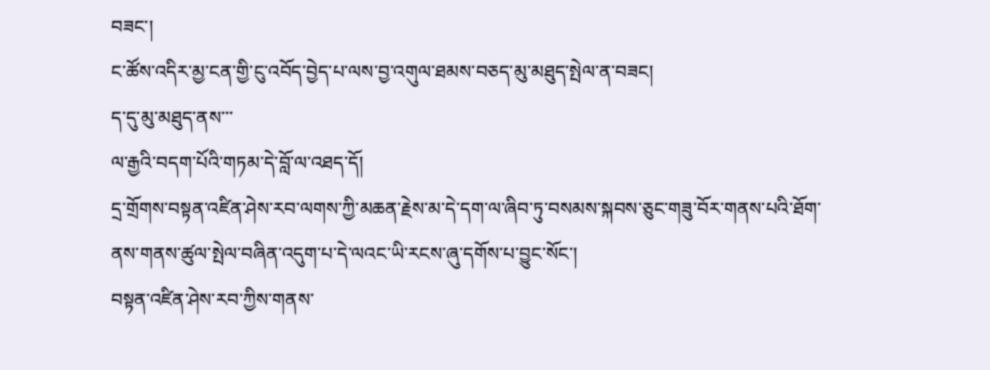བཟང་།
ང་ཚོས་འདིར་མྱ་ངན་གྱི་ངུ་འབོད་བྱེད་པ་ལས་བྱ་འགུལ་ཐམས་བཅད་མུ་མཐུད་སྤེལ་ན་བཟང།
ད་དུ་མུ་མཐུད་ནས་་་
ལ་རྒྱའི་བདག་པོའི་གཏམ་དེ་བློ་ལ་འཐད་དོ།
དྲ་གྲོགས་བསྟན་འཛིན་ཤེས་རབ་ལགས་ཀྱི་མཆན་རྗེས་མ་དེ་དག་ལ་ཞིབ་ཏུ་བསམས་སྐབས་ཅུང་གཟུ་བོར་གནས་པའི་ཐོག་ནས་གནས་ཚུལ་སྤེལ་བཞིན་འདུག་པ་དེ་ལའང་ཡི་རངས་ཞུ་དགོས་པ་བྱུང་སོང་།
བསྟན་འཛིན་ཤེས་རབ་ཀྱིས་གནས་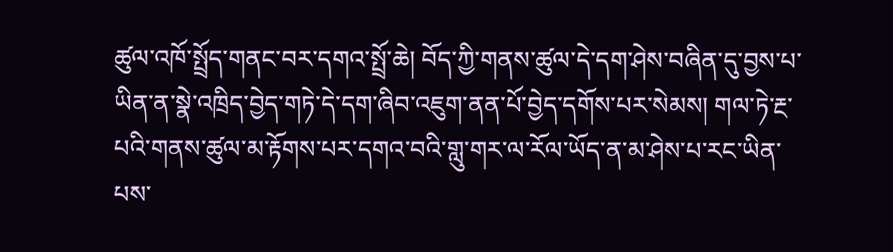ཚུལ་འཁོ་སྤྲོད་གནང་བར་དགའ་སྤྲོ་ཆེ། བོད་ཀྱི་གནས་ཚུལ་དེ་དག་ཤེས་བཞིན་དུ་བྱས་པ་ཡིན་ན་སྣེ་འཁྲིད་བྱེད་གཏེ་དེ་དག་ཞིབ་འཇུག་ནན་པོ་བྱེད་དགོས་པར་སེམས། གལ་ཏེ་རྔ་པའི་གནས་ཚུལ་མ་རྟོགས་པར་དགའ་བའི་གླུ་གར་ལ་རོལ་ཡོད་ན་མ་ཤེས་པ་རང་ཡིན་པས་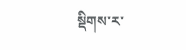སྡིགས་ར་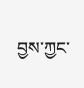བྱས་ཀྱང་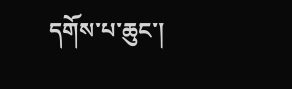དགོས་པ་ཆུང་།